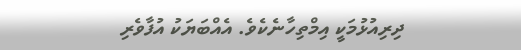ދިރިއުޅުމަކީ އިމްތިހާނެކެވެ. އެއްބަޔަކު އުފާވެރި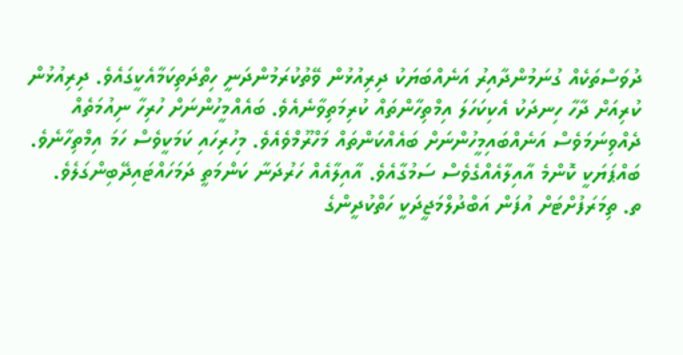ދުވަސްތަކެއް ގުނަމުންދާއިރު އަނެއްބަޔަކު ދިރިއުޅުން ވޭތުކުރަމުންދަނީ ހިތްދަތިކަމާއެކީގައެވެ. ދިރިއުޅުން ކުރިއަށް ދާހާ ހިނދަކު އެކިކަހަލަ އިމްތިހާންތައް ކުރިމަތިވާނެއެވެ. ބައެއްމީހުންނަށް ހުރިހާ ނިއުމަތެއް ދެއްވިނަމަވެސް އަނެއްބައިމީހުންނަށް ބައެއްކަންތައް މަހްރޫމްވެއެވެ. މިހުރިހައި ކަމަކީވެސް ހަމަ އިމްތިހާނެވެ.
ބައްޕަޔަކީ ކޮންމެ އާއިލާއެއްގެވެސް ސަމުގާއެވެ. އާއިލާއެއް ހަރުދަނާ ކަންމަތީ ދަމަހައްޓައިދޭބިންގަލެވެ.
ތ. ތިމަރަފުށްޓަށް އުފަން އަބްދުލްމަޖީދަކީ ހަތްކުދީންގެ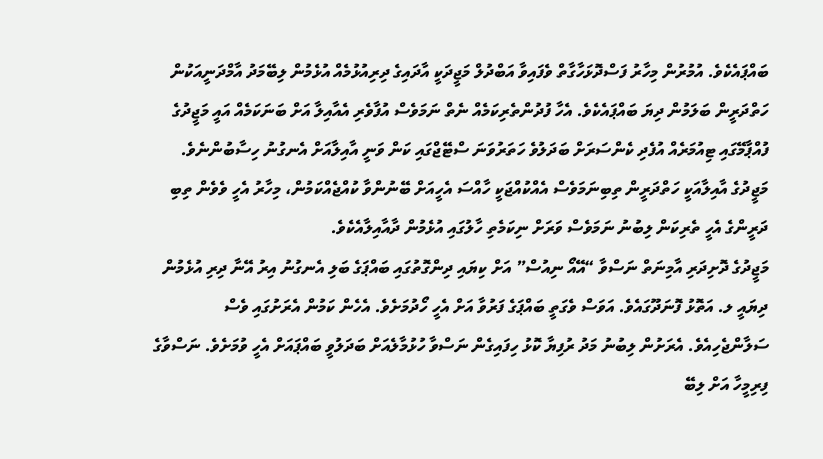ބައްޕައެކެވެ. އުމުރުން މިހާރު ފަސްދޮޅަހާގާތް ވެފައިވާ އަބްދުލް މަޖީދަކީ އާދައިގެ ދިރިއުޅުމެއް އުޅެމުން ލިބޭމަދު އާމްދަނީއަކުން ހަތްދަރީން ބަލަމުން ދިޔަ ބައްޕައެކެވެ. އެހާ ފުދުންތެރިކަމެއް ނެތް ނަމަވެސް އުފާވެރި އެއާއިލާ އަށް ބަނަކަމެއް އައީ މަޖީދުގެ ފުއްޕާމޭގައި ޓިއުމަރެއް އުފެދި ކެންސަރަށް ބަދަލުވެ ހަތަރުވަނަ ސްޓޭޖްގައި ކަން ވަނީ އާއިލާއަށް އެނގުނު ހިސާބުންނެވެ. މަޖީދުގެ އާއިލާއަކީ ހަތްދަރީން ތިބިނަމަވެސް އެއްކުއްޖަކީ ހާއްސަ އެހީއަށް ބޭނުންވާ ކުއްޖެއްކަމުން، މިހާރު އެހީ ވެވެން ތިބި ދަރީންގެ އެހީ ތެރިކަން ލިބުނު ނަމަވެސް ވަރަށް ނިކަމެތި ހާލުގައި އުޅެމުން ދާއާއިލާއެކެވެ.
މަޖީދުގެ ދޮށިދަރި އާމިނަތް ނަސްވާ “އޭއޯ ނިއުސް” އަށް ކިޔައި ދިންގޮތުގައި ބައްޕަގެ ބަލި އެނގުނު އިރު އޭނާ ދިރި އުޅެމުން ދިޔައީ ލ. އަތޮޅު ފޮނަދޫގައެވެ. އަވަސް ވެގަތީ ބައްޕަގެ ފަރުވާ އަށް އެހީ ހޯދުމަށެވެ. އެހެން ކަމުން އެރަށުގައި ވެސް ސަލާންޖެހިއެވެ. އެރަށުން ލިބުނު މަދު ރުފިޔާ ކޮޅު ހިފައިގެން ނަސްވާ ހުޅުމާލެއަށް ބަދަލުވީ ބައްޕައަށް އެހީ ވުމަށެވެ. ނަސްވާގެ ފިރިމީހާ އަށް ލިބޭ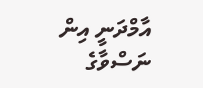އާމްދަނީ އިން ނަސްވާގެ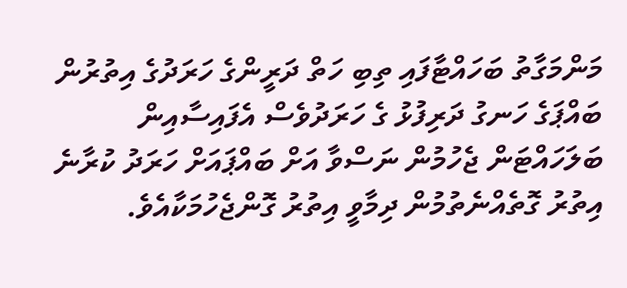މަންމަގާތު ބަހައްޓާފައި ތިބި ހަތް ދަރީންގެ ހަރަދުގެ އިތުރުން ބައްޕަގެ ހަނގު ދަރިފުޅު ގެ ހަރަދުވެސް އެފައިސާއިން ބަލަހައްޓަން ޖެހުމުން ނަސްވާ އަށް ބައްޕައަށް ހަރަދު ކުރާނެ އިތުރު ގޮތެއްނެތުމުން ދިމާވީ އިތުރު ގޮންޖެހުމަކާއެވެ.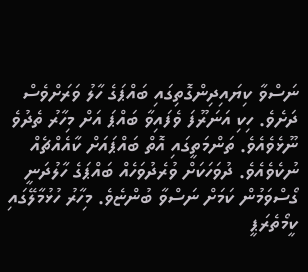ނަސްވާ ކިޔައިދިންގޮތިގައި ބައްޕަގެ ހާލު ވަރަށްވެސް ދަށެވެ. ހިކި އަނަރޫފަ ވެފައިވާ ބައްޕަ އަށް މިހާރު ތެދުވެ ނޫޅެވެއެވެ. ތަންމަތީގައި އޮތް ބައްޕައަށް ކާއެއްޗެއް ނުކެވެއެވެ. ދުވަހަކަށް ވުރެދުވަހެއް ބައްޕަގެ ހާލުދަނީ ގޯސްވަމުން ކަމަށް ނަސްވާ ބުންޏެވެ. މިހާރު ހުޅުމާލޭގައި ކީމޯތެރަޕީ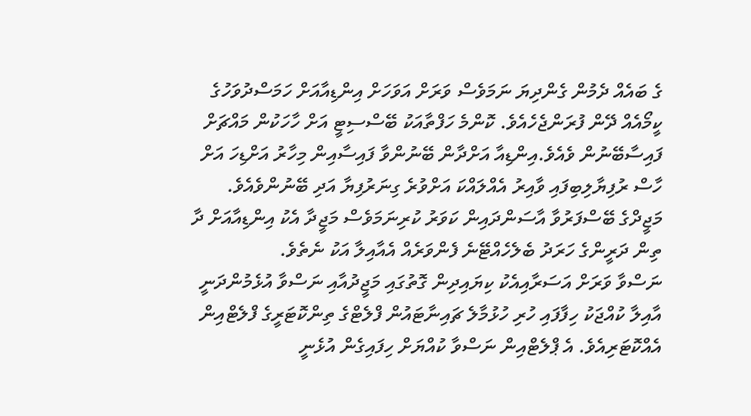ގެ ބައެއް ދެމުން ގެންދިޔަ ނަމަވެސް ވަރަށް އަވަހަށް އިންޑިއާއަށް ހަމަސްދުވަހުގެ ކީމޯއެއް ދޭން ފުރަންޖެހެއެވެ. ކޮންމެ ހަފްތާއަކު ބޭސްސިޓީ އަށް ހާހަކުން މައްޗަށް ފައިސާބޭނުން ވެއެވެ.އިންޑިއާ އަށްދާން ބޭނުންވާ ފައިސާއިން މިހާރު އަށްޑިހަ އަށް ހާސް ރުފިޔާލިބިފައި ވާއިރު އެއްލައްކަ އަށްވުރެ ގިނަރުފިޔާ އަދި ބޭނުންވެއެވެ. މަޖީދްގެ ބޭސްފަރުވާ އާސަންދައިން ކަވަރު ކުރިނަމަވެސް މަޖީދާ އެކު އިންޑިއާއަށް ދާ ތިން ދަރީންގެ ހަރަދު ބެލެހެއްޓޭނެ ފެންވަރެއް އެއާއިލާ އަކު ނެތެވެ.
ނަސްވާ ވަރަށް އަސަރާއިއެކު ކިޔައިދިން ގޮތުގައި މަޖީދުއާއި ނަސްވާ އުޅެމުންދަނީ އާއިލާ ކުއްޖަކު ހިފާފައި ހުރި ހުޅުމާލެ ޗައިނާޓައުން ފްލެޓްގެ ތިންކޮޓަރީގެ ފްލެޓްއިން އެއްކޮޓަރިއެވެ. އެ ޕްލެޓްއިން ނަސްވާ ކުއްޔަށް ހިފައިގެން އުޅެނީ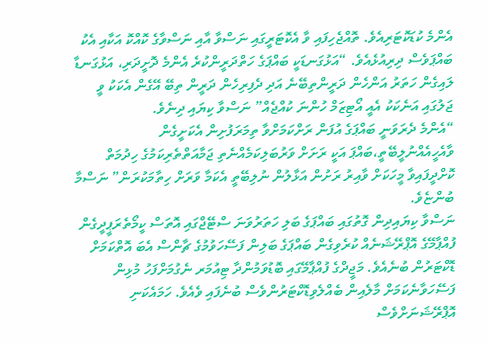އެންމެ ކުޑަކޮޓަރިއެވެ. ތޮއްޖެހިފައި ވާ އެކޮޓަރީގައި ނަސްވާ އާއި ނަސްވާގެ ކޮއްކޮ އަކާއި އެކު ބައްޕަވެސް ދިރިއުޅެއެވެ. “އަޅުގަނޑަކީ ބައްޕަގެ ހަތްދަރީންކުރެ އެންމެ ދޮށީދަރި، އަޅުގަނޑާ ލައިގެން ހަތަރު އަންހެން ދަރީންތިބޭނެ އަދި ދެފިރިހެން ދަރީން ތިބޭ އޭގެން އެކަކު ވީ ޖަލުގައި އަނެކަކު އެއީ އޯޓިޒަމް ހުންނަ ކުއްޖެއް” ނަސްވާ ކިޔައި ދިނެވެ.
“އެންމެ ދެރަވަނީ ބައްޕަގެ އުފަން ރަށްކަމަށްވާ ތިމަރަފުށިން އެކަށީގެން ވާއެހީއެއްނުލީބޭތީ،ބައްޕަ އަކީ ރަށަށް ވަރުބަލިކަމެއްނެތި ޖަމާއަތްތެރިކަމުގެ ހިދުމަތް ކޮށްދީފައިވާ މީހަކަށް ވާއިރު ރަށުން އަޅާލުން ނުލިބޭތީ އެކަމާ ވަރަށް ހިތާމަކުރަން” ނަސްމާ ބުންޏެވެ.
ނަސްވާ ކިޔައިދިން ގޮތުގައި ބައްޕަގެ ބަލި ހަތަރުވަނަ ސްޓޭޖްގައި އޮތަސް ކީމޯތެރަޕީދީގެން ފުއްޕާމޭގެ އޮޕްރޭޝަނެއް ކުރެވިގެން ބައްޕަގެ ބަލިން ފަސޭހަވުމުގެ ޗާންސް އެބަ އޮތްކަމަށް ޑޮކްޓަރުން ބުނެއެވެ. މަޖީދްގެ ފުއްޕާމޭގައި ބޮޑުވަމުންދާ ޓިއުމަރ ނެގުމަށްފަހު މުޅިން ފަސޭހަވާނެކަމަށް މާލެއިން ބެއްލެވިޑޮކްޓަރުންވެސް ބުނެފައި ވެއެވެ. ހަމައެކަނި އޮޕްރޭޝަނަށްވެސް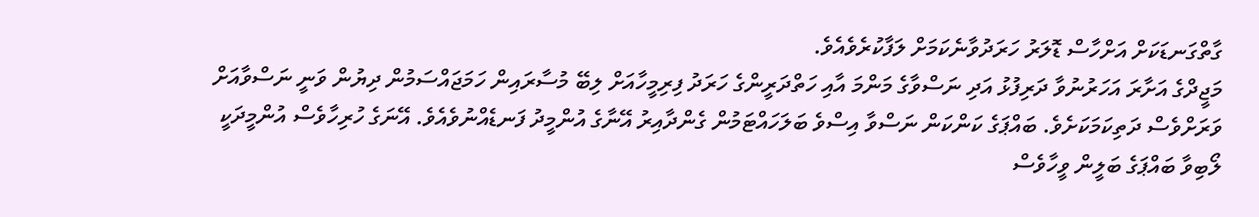ގާތްގަނޑަކަށް އަށްހާސް ޑޮލަރު ހަރަދުވާނެކަމަށް ލަފާކުރެވެއެވެ.
މަޖީދްގެ އަށާރަ އަހަރުނުވާ ދަރިފުޅު އަދި ނަސްވާގެ މަންމަ އާއި ހަތްދަރީންގެ ހަރަދު ފިރިމީހާއަށް ލިބޭ މުސާރައިން ހަމަޖައްސަމުން ދިޔުން ވަނީ ނަސްވާއަށް ވަރަށްވެސް ދަތިކަމަކަށެވެ. ބައްޕަގެ ކަންކަން ނަސްވާ އިސްވެ ބަލަހައްޓަމުން ގެންދާއިރު އޭނާގެ އުންމީދު ފަނޑެއްނުވެއެވެ. އޭނަގެ ހުރިހާވެސް އުންމީދަކީ ލޯބިވާ ބައްޕަގެ ބަލީން ވީހާވެސް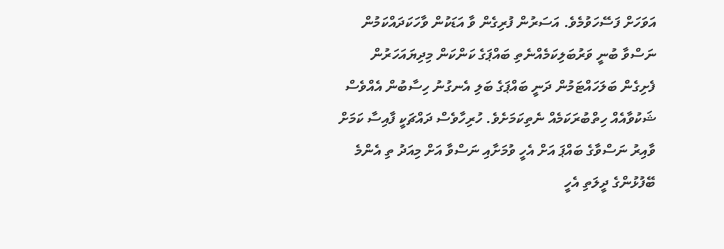އަވަހަށް ފަސޭހަވުމެވެ. އަސަރުން ފުރިގެން ވާ އަޑަކުން ވާހަކަދައްކަމުން ނަސްވާ ބުނީ ވަރުބަލިކަމެއްނެތި ބައްޕަގެ ކަންކަން މިދިޔައަހަރުން ފެށިގެން ބަލަހައްޓަމުން ދަނީ ބައްޕަގެ ބަލި އެނގުނު ހިސާބުން އެއްވެސް ޝަކުވާއެއް ހިތްބުރަކަމެއް ނެތިކަމަށެވެ. ހުރިހާވެސް ދައްޗަކީ ފާއިސާ ކަމަށް ވާއިރު ނަސްވާގެ ބައްޕަ އަށް އެހީ ވުމަށާއި ނަސްވާ އަށް މިއަދު ތި އެންމެ ބޭފުޅުންގެ ދީލަތި އެހީ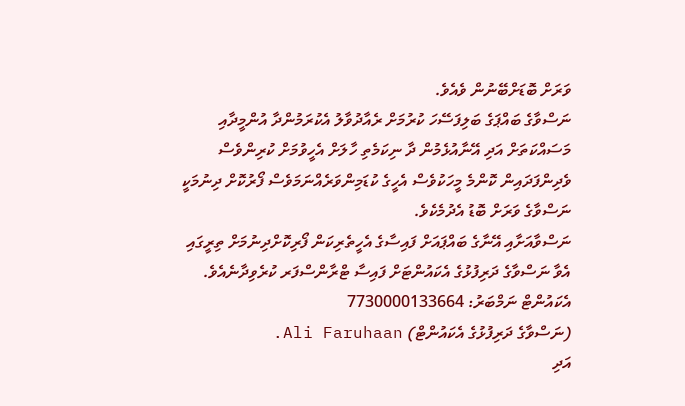ވަރަށް ބޮޑަށްބޭނުން ވެއެވެ.
ނަސްވާގެ ބައްޕަގެ ބަލިފަސޭހަ ކުރުމަށް ރެއާދުވާލު އެކުރަމުންދާ އުންމީދާއި މަސައްކަތަށް އަދި އޭނާއުޅެމުން ދާ ނިކަމެތި ހާލަށް އެހީވުމަށް ކުރިންވެސް ވެދިންފަދައިން ކޮންމެ މީހަކުވެސް އެހީގެ ކުޑަމިންވަރެއްނަމަވެސް ފޯރުކޮށް ދިނުމަކީ ނަސްވާގެ ވަރަށް ބޮޑު އެދުމެކެވެ.
ނަސްވާއަށާއި އޭނާގެ ބައްޕައަށް ފައިސާގެ އެހީތެރިކަން ފޯރިކޮށްދިނުމަށް ތިރީގައި އެވާ ނަސްވާގެ ދަރިފުޅުގެ އެކައުންޓަށް ފައިސާ ޓްރާންސްފަރ ކުރެވިދާނެއެވެ.
އެކައުންޓް ނަމްބަރު: 7730000133664
(ނަސްވާގެ ދަރިފުޅުގެ އެކައުންޓް) Ali Faruhaan.
އަދި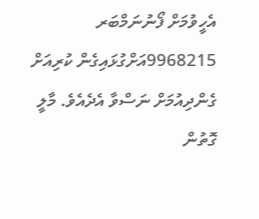އެހީވުމަށް ފޯނުނަމްބަރ 9968215އަށްގުޅައިގެން ކުރިއަށް ގެންދިއުމަށް ނަސްވާ އެދެއެވެ. މާލީ ގޮތުން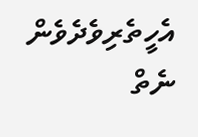އެހީތެރިވެދެވެން ނެތް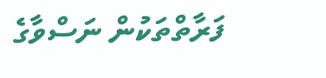ފަރާތްތަކުން ނަސްވާގެ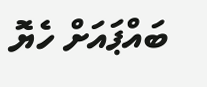ބައްޕައަށް ހެޔޮ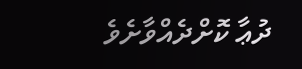ދުޢާ ކޮށްދެއްވާށެވެ